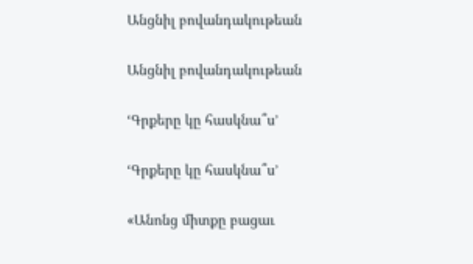Անցնիլ բովանդակութեան

Անցնիլ բովանդակութեան

‘Գրքերը կը հասկնա՞ս’

‘Գրքերը կը հասկնա՞ս’

«Անոնց միտքը բացաւ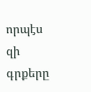որպէս զի գրքերը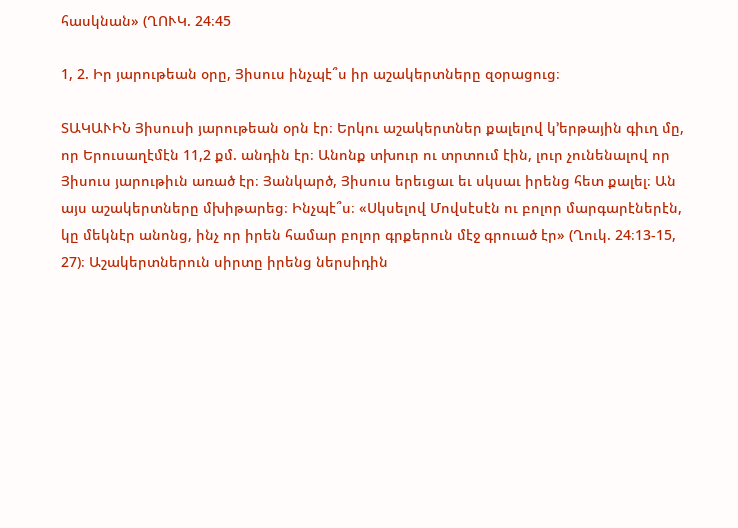հասկնան» (ՂՈՒԿ. 24։45

1, 2. Իր յարութեան օրը, Յիսուս ինչպէ՞ս իր աշակերտները զօրացուց։

ՏԱԿԱՒԻՆ Յիսուսի յարութեան օրն էր։ Երկու աշակերտներ քալելով կ’երթային գիւղ մը, որ Երուսաղէմէն 11,2 քմ. անդին էր։ Անոնք տխուր ու տրտում էին, լուր չունենալով որ Յիսուս յարութիւն առած էր։ Յանկարծ, Յիսուս երեւցաւ եւ սկսաւ իրենց հետ քալել։ Ան այս աշակերտները մխիթարեց։ Ինչպէ՞ս։ «Սկսելով Մովսէսէն ու բոլոր մարգարէներէն, կը մեկնէր անոնց, ինչ որ իրեն համար բոլոր գրքերուն մէջ գրուած էր» (Ղուկ. 24։13-15, 27)։ Աշակերտներուն սիրտը իրենց ներսիդին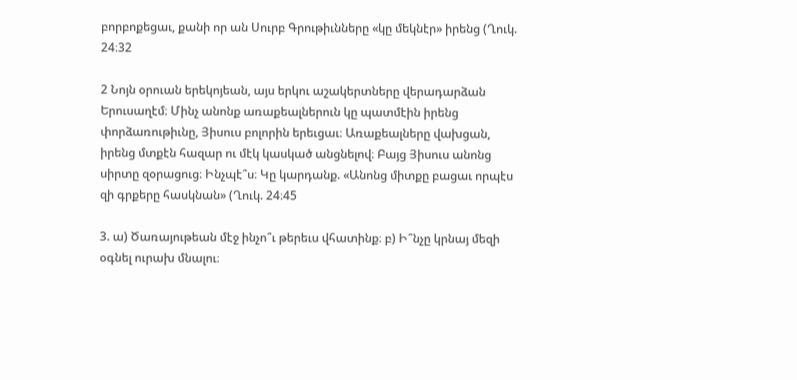բորբոքեցաւ, քանի որ ան Սուրբ Գրութիւնները «կը մեկնէր» իրենց (Ղուկ. 24։32

2 Նոյն օրուան երեկոյեան, այս երկու աշակերտները վերադարձան Երուսաղէմ։ Մինչ անոնք առաքեալներուն կը պատմէին իրենց փորձառութիւնը, Յիսուս բոլորին երեւցաւ։ Առաքեալները վախցան, իրենց մտքէն հազար ու մէկ կասկած անցնելով։ Բայց Յիսուս անոնց սիրտը զօրացուց։ Ինչպէ՞ս։ Կը կարդանք. «Անոնց միտքը բացաւ որպէս զի գրքերը հասկնան» (Ղուկ. 24։45

3. ա) Ծառայութեան մէջ ինչո՞ւ թերեւս վհատինք։ բ) Ի՞նչը կրնայ մեզի օգնել ուրախ մնալու։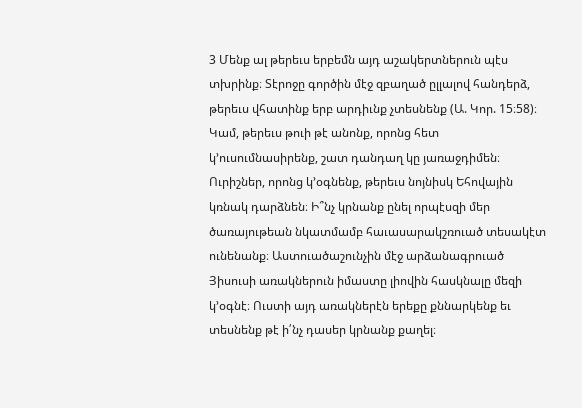3 Մենք ալ թերեւս երբեմն այդ աշակերտներուն պէս տխրինք։ Տէրոջը գործին մէջ զբաղած ըլլալով հանդերձ, թերեւս վհատինք երբ արդիւնք չտեսնենք (Ա. Կոր. 15։58)։ Կամ, թերեւս թուի թէ անոնք, որոնց հետ կ’ուսումնասիրենք, շատ դանդաղ կը յառաջդիմեն։ Ուրիշներ, որոնց կ’օգնենք, թերեւս նոյնիսկ Եհովային կռնակ դարձնեն։ Ի՞նչ կրնանք ընել որպէսզի մեր ծառայութեան նկատմամբ հաւասարակշռուած տեսակէտ ունենանք։ Աստուածաշունչին մէջ արձանագրուած Յիսուսի առակներուն իմաստը լիովին հասկնալը մեզի կ’օգնէ։ Ուստի այդ առակներէն երեքը քննարկենք եւ տեսնենք թէ ի՛նչ դասեր կրնանք քաղել։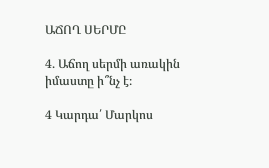ԱՃՈՂ ՍԵՐՄԸ

4. Աճող սերմի առակին իմաստը ի՞նչ է։

4 Կարդա՛ Մարկոս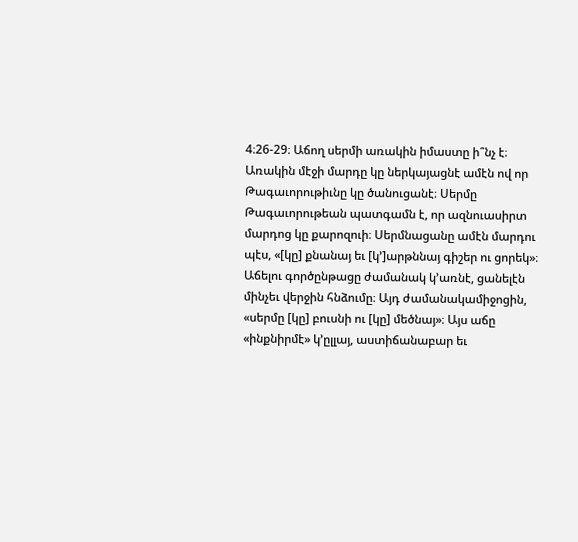4։26-29։ Աճող սերմի առակին իմաստը ի՞նչ է։ Առակին մէջի մարդը կը ներկայացնէ ամէն ով որ Թագաւորութիւնը կը ծանուցանէ։ Սերմը Թագաւորութեան պատգամն է, որ ազնուասիրտ մարդոց կը քարոզուի։ Սերմնացանը ամէն մարդու պէս, «[կը] քնանայ եւ [կ’]արթննայ գիշեր ու ցորեկ»։ Աճելու գործընթացը ժամանակ կ’առնէ, ցանելէն մինչեւ վերջին հնձումը։ Այդ ժամանակամիջոցին, «սերմը [կը] բուսնի ու [կը] մեծնայ»։ Այս աճը «ինքնիրմէ» կ’ըլլայ, աստիճանաբար եւ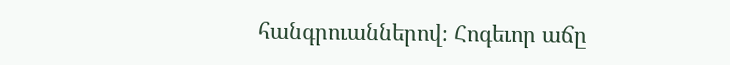հանգրուաններով։ Հոգեւոր աճը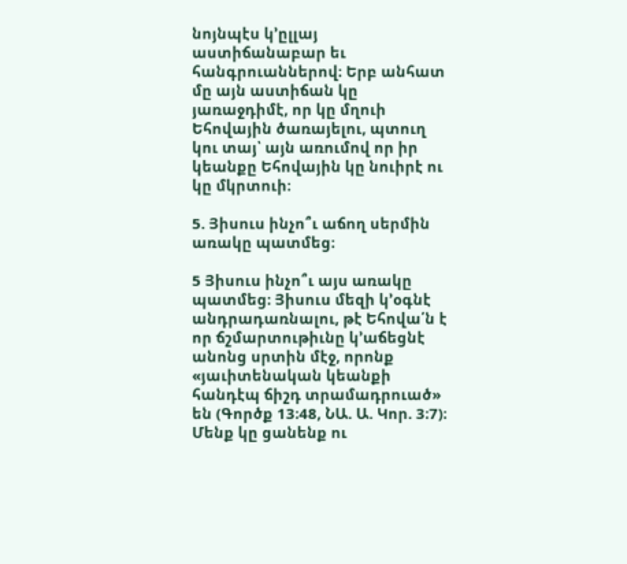նոյնպէս կ’ըլլայ աստիճանաբար եւ հանգրուաններով։ Երբ անհատ մը այն աստիճան կը յառաջդիմէ, որ կը մղուի Եհովային ծառայելու, պտուղ կու տայ՝ այն առումով որ իր կեանքը Եհովային կը նուիրէ ու կը մկրտուի։

5. Յիսուս ինչո՞ւ աճող սերմին առակը պատմեց։

5 Յիսուս ինչո՞ւ այս առակը պատմեց։ Յիսուս մեզի կ’օգնէ անդրադառնալու, թէ Եհովա՛ն է որ ճշմարտութիւնը կ’աճեցնէ անոնց սրտին մէջ, որոնք «յաւիտենական կեանքի հանդէպ ճիշդ տրամադրուած» են (Գործք 13։48, ՆԱ. Ա. Կոր. 3։7)։ Մենք կը ցանենք ու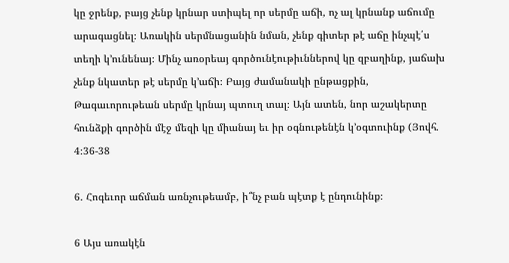կը ջրենք, բայց չենք կրնար ստիպել որ սերմը աճի, ոչ ալ կրնանք աճումը արագացնել։ Առակին սերմնացանին նման, չենք գիտեր թէ աճը ինչպէ՛ս տեղի կ’ունենայ։ Մինչ առօրեայ գործունէութիւններով կը զբաղինք, յաճախ չենք նկատեր թէ սերմը կ’աճի։ Բայց ժամանակի ընթացքին, Թագաւորութեան սերմը կրնայ պտուղ տալ։ Այն ատեն, նոր աշակերտը հունձքի գործին մէջ մեզի կը միանայ եւ իր օգնութենէն կ’օգտուինք (Յովհ. 4։36-38

6. Հոգեւոր աճման առնչութեամբ, ի՞նչ բան պէտք է ընդունինք։

6 Այս առակէն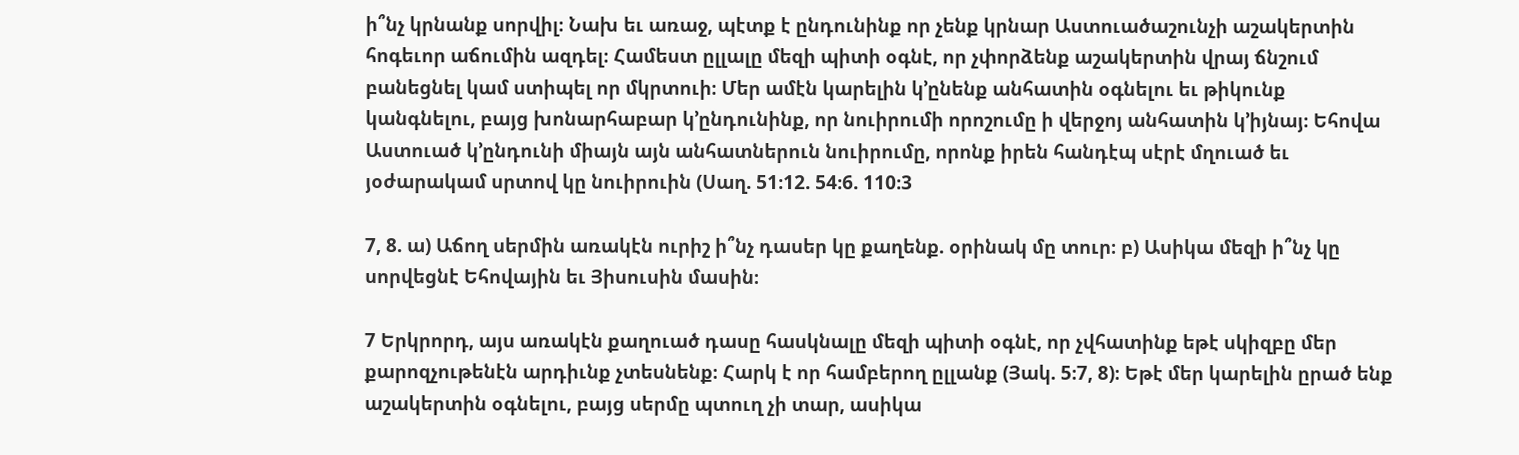ի՞նչ կրնանք սորվիլ։ Նախ եւ առաջ, պէտք է ընդունինք որ չենք կրնար Աստուածաշունչի աշակերտին հոգեւոր աճումին ազդել։ Համեստ ըլլալը մեզի պիտի օգնէ, որ չփորձենք աշակերտին վրայ ճնշում բանեցնել կամ ստիպել որ մկրտուի։ Մեր ամէն կարելին կ’ընենք անհատին օգնելու եւ թիկունք կանգնելու, բայց խոնարհաբար կ’ընդունինք, որ նուիրումի որոշումը ի վերջոյ անհատին կ’իյնայ։ Եհովա Աստուած կ’ընդունի միայն այն անհատներուն նուիրումը, որոնք իրեն հանդէպ սէրէ մղուած եւ յօժարակամ սրտով կը նուիրուին (Սաղ. 51։12. 54։6. 110։3

7, 8. ա) Աճող սերմին առակէն ուրիշ ի՞նչ դասեր կը քաղենք. օրինակ մը տուր։ բ) Ասիկա մեզի ի՞նչ կը սորվեցնէ Եհովային եւ Յիսուսին մասին։

7 Երկրորդ, այս առակէն քաղուած դասը հասկնալը մեզի պիտի օգնէ, որ չվհատինք եթէ սկիզբը մեր քարոզչութենէն արդիւնք չտեսնենք։ Հարկ է որ համբերող ըլլանք (Յակ. 5։7, 8)։ Եթէ մեր կարելին ըրած ենք աշակերտին օգնելու, բայց սերմը պտուղ չի տար, ասիկա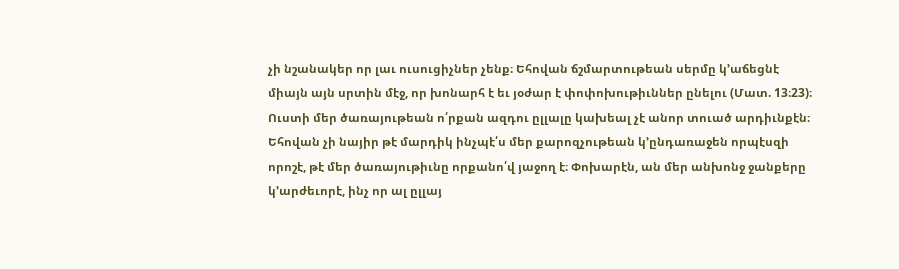չի նշանակեր որ լաւ ուսուցիչներ չենք։ Եհովան ճշմարտութեան սերմը կ’աճեցնէ միայն այն սրտին մէջ, որ խոնարհ է եւ յօժար է փոփոխութիւններ ընելու (Մատ. 13։23)։ Ուստի մեր ծառայութեան ո՛րքան ազդու ըլլալը կախեալ չէ անոր տուած արդիւնքէն։ Եհովան չի նայիր թէ մարդիկ ինչպէ՛ս մեր քարոզչութեան կ’ընդառաջեն որպէսզի որոշէ, թէ մեր ծառայութիւնը որքանո՛վ յաջող է։ Փոխարէն, ան մեր անխոնջ ջանքերը կ’արժեւորէ, ինչ որ ալ ըլլայ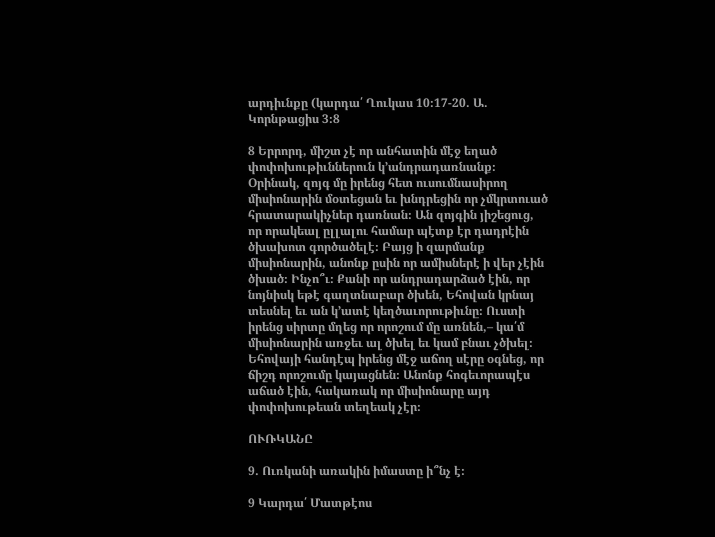արդիւնքը (կարդա՛ Ղուկաս 10։17-20. Ա. Կորնթացիս 3։8

8 Երրորդ, միշտ չէ որ անհատին մէջ եղած փոփոխութիւններուն կ’անդրադառնանք։ Օրինակ, զոյգ մը իրենց հետ ուսումնասիրող միսիոնարին մօտեցան եւ խնդրեցին որ չմկրտուած հրատարակիչներ դառնան։ Ան զոյգին յիշեցուց, որ որակեալ ըլլալու համար պէտք էր դադրէին ծխախոտ գործածելէ։ Բայց ի զարմանք միսիոնարին, անոնք ըսին որ ամիսներէ ի վեր չէին ծխած։ Ինչո՞ւ։ Քանի որ անդրադարձած էին, որ նոյնիսկ եթէ գաղտնաբար ծխեն, Եհովան կրնայ տեսնել եւ ան կ’ատէ կեղծաւորութիւնը։ Ուստի իրենց սիրտը մղեց որ որոշում մը առնեն,– կա՛մ միսիոնարին առջեւ ալ ծխել եւ կամ բնաւ չծխել։ Եհովայի հանդէպ իրենց մէջ աճող սէրը օգնեց, որ ճիշդ որոշումը կայացնեն։ Անոնք հոգեւորապէս աճած էին, հակառակ որ միսիոնարը այդ փոփոխութեան տեղեակ չէր։

ՈՒՌԿԱՆԸ

9. Ուռկանի առակին իմաստը ի՞նչ է։

9 Կարդա՛ Մատթէոս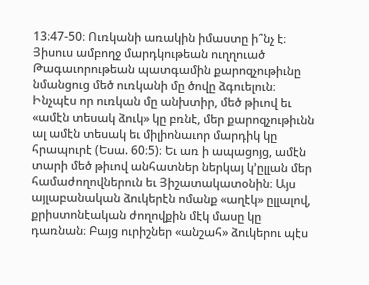13։47-50։ Ուռկանի առակին իմաստը ի՞նչ է։ Յիսուս ամբողջ մարդկութեան ուղղուած Թագաւորութեան պատգամին քարոզչութիւնը նմանցուց մեծ ուռկանի մը ծովը ձգուելուն։ Ինչպէս որ ուռկան մը անխտիր, մեծ թիւով եւ «ամէն տեսակ ձուկ» կը բռնէ, մեր քարոզչութիւնն ալ ամէն տեսակ եւ միլիոնաւոր մարդիկ կը հրապուրէ (Եսա. 60։5)։ Եւ առ ի ապացոյց, ամէն տարի մեծ թիւով անհատներ ներկայ կ’ըլլան մեր համաժողովներուն եւ Յիշատակատօնին։ Այս այլաբանական ձուկերէն ոմանք «աղէկ» ըլլալով, քրիստոնէական ժողովքին մէկ մասը կը դառնան։ Բայց ուրիշներ «անշահ» ձուկերու պէս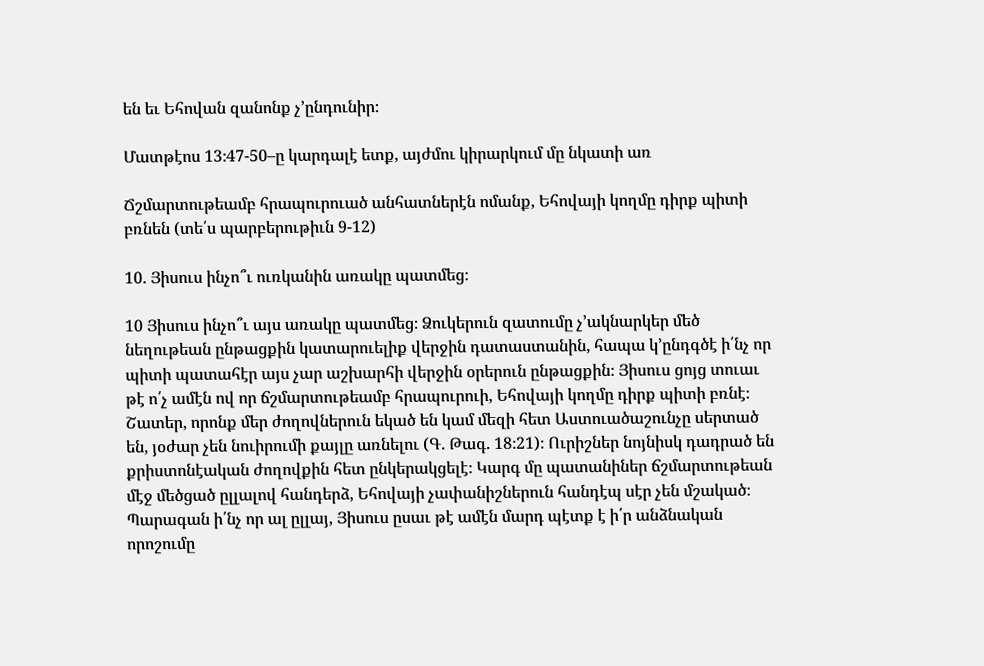են եւ Եհովան զանոնք չ’ընդունիր։

Մատթէոս 13։47-50–ը կարդալէ ետք, այժմու կիրարկում մը նկատի առ

Ճշմարտութեամբ հրապուրուած անհատներէն ոմանք, Եհովայի կողմը դիրք պիտի բռնեն (տե՛ս պարբերութիւն 9-12)

10. Յիսուս ինչո՞ւ ուռկանին առակը պատմեց։

10 Յիսուս ինչո՞ւ այս առակը պատմեց։ Ձուկերուն զատումը չ’ակնարկեր մեծ նեղութեան ընթացքին կատարուելիք վերջին դատաստանին, հապա կ’ընդգծէ ի՛նչ որ պիտի պատահէր այս չար աշխարհի վերջին օրերուն ընթացքին։ Յիսուս ցոյց տուաւ թէ ո՛չ ամէն ով որ ճշմարտութեամբ հրապուրուի, Եհովայի կողմը դիրք պիտի բռնէ։ Շատեր, որոնք մեր ժողովներուն եկած են կամ մեզի հետ Աստուածաշունչը սերտած են, յօժար չեն նուիրումի քայլը առնելու (Գ. Թագ. 18։21)։ Ուրիշներ նոյնիսկ դադրած են քրիստոնէական ժողովքին հետ ընկերակցելէ։ Կարգ մը պատանիներ ճշմարտութեան մէջ մեծցած ըլլալով հանդերձ, Եհովայի չափանիշներուն հանդէպ սէր չեն մշակած։ Պարագան ի՛նչ որ ալ ըլլայ, Յիսուս ըսաւ թէ ամէն մարդ պէտք է ի՛ր անձնական որոշումը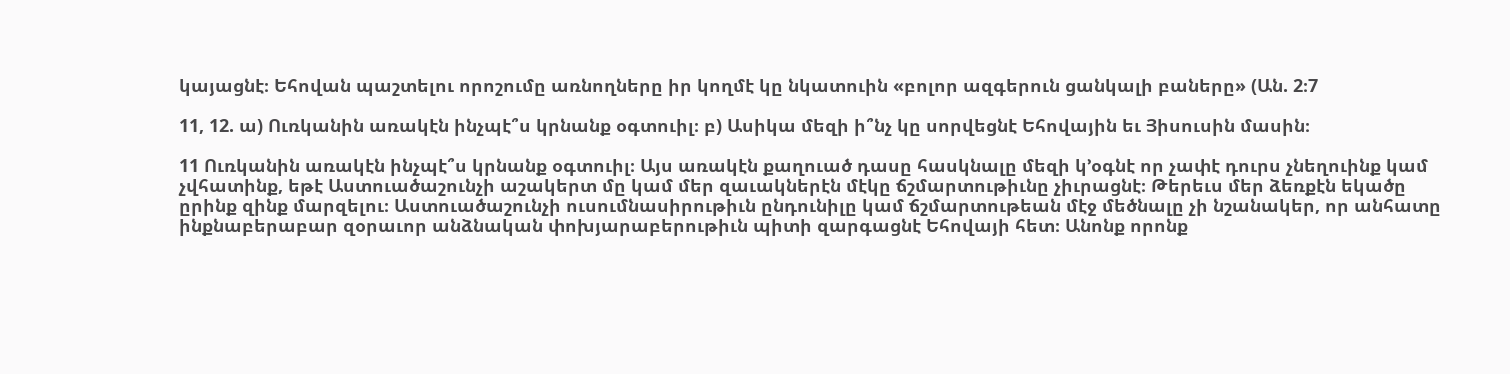կայացնէ։ Եհովան պաշտելու որոշումը առնողները իր կողմէ կը նկատուին «բոլոր ազգերուն ցանկալի բաները» (Ան. 2։7

11, 12. ա) Ուռկանին առակէն ինչպէ՞ս կրնանք օգտուիլ։ բ) Ասիկա մեզի ի՞նչ կը սորվեցնէ Եհովային եւ Յիսուսին մասին։

11 Ուռկանին առակէն ինչպէ՞ս կրնանք օգտուիլ։ Այս առակէն քաղուած դասը հասկնալը մեզի կ’օգնէ որ չափէ դուրս չնեղուինք կամ չվհատինք, եթէ Աստուածաշունչի աշակերտ մը կամ մեր զաւակներէն մէկը ճշմարտութիւնը չիւրացնէ։ Թերեւս մեր ձեռքէն եկածը ըրինք զինք մարզելու։ Աստուածաշունչի ուսումնասիրութիւն ընդունիլը կամ ճշմարտութեան մէջ մեծնալը չի նշանակեր, որ անհատը ինքնաբերաբար զօրաւոր անձնական փոխյարաբերութիւն պիտի զարգացնէ Եհովայի հետ։ Անոնք որոնք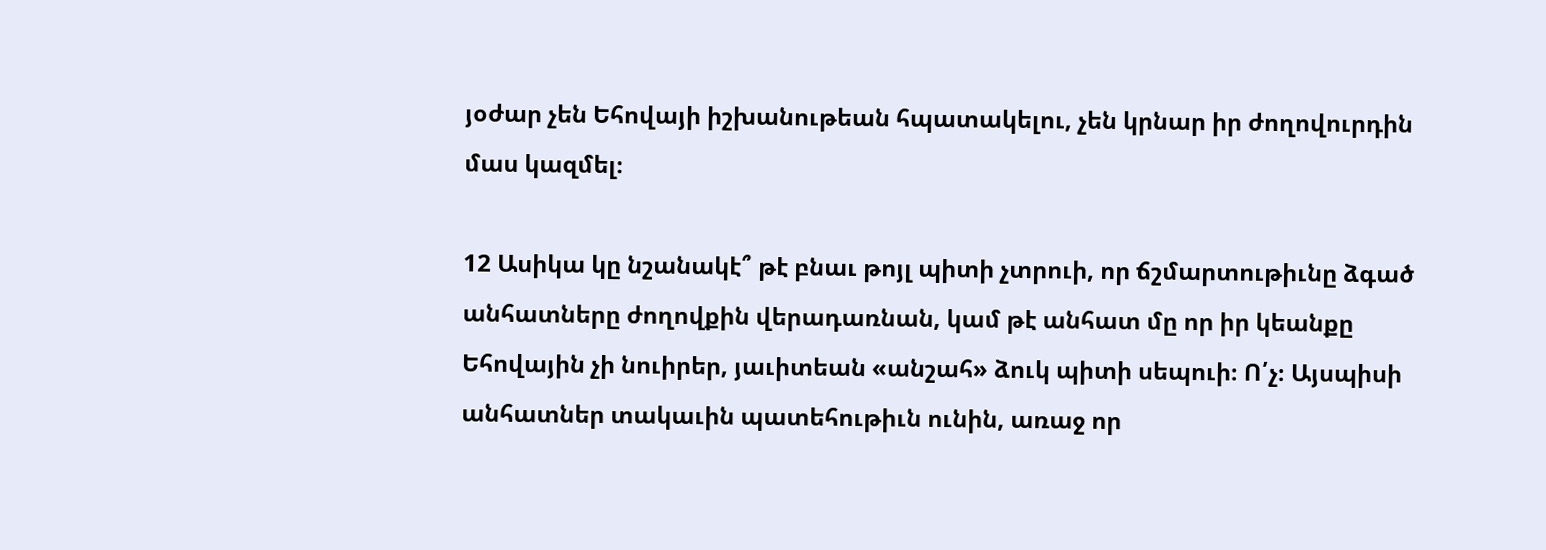յօժար չեն Եհովայի իշխանութեան հպատակելու, չեն կրնար իր ժողովուրդին մաս կազմել։

12 Ասիկա կը նշանակէ՞ թէ բնաւ թոյլ պիտի չտրուի, որ ճշմարտութիւնը ձգած անհատները ժողովքին վերադառնան, կամ թէ անհատ մը որ իր կեանքը Եհովային չի նուիրեր, յաւիտեան «անշահ» ձուկ պիտի սեպուի։ Ո՛չ։ Այսպիսի անհատներ տակաւին պատեհութիւն ունին, առաջ որ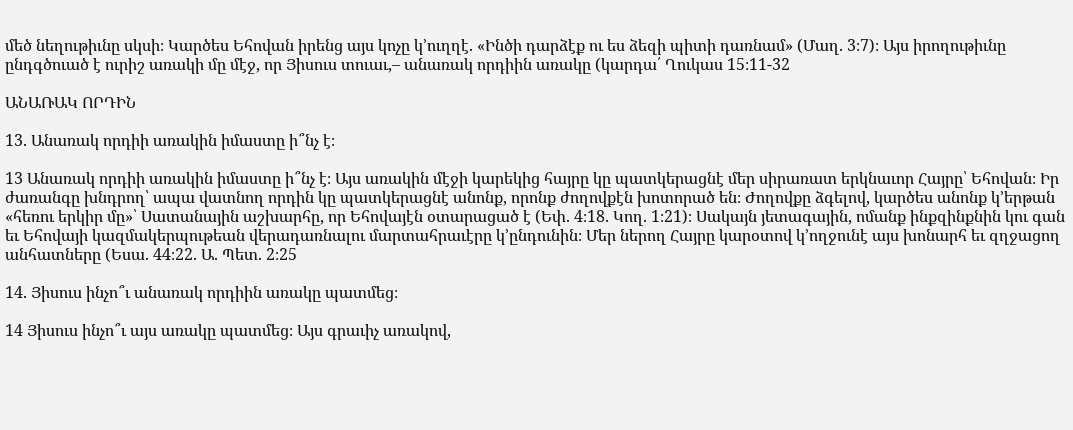մեծ նեղութիւնը սկսի։ Կարծես Եհովան իրենց այս կոչը կ’ուղղէ. «Ինծի դարձէք ու ես ձեզի պիտի դառնամ» (Մաղ. 3։7)։ Այս իրողութիւնը ընդգծուած է ուրիշ առակի մը մէջ, որ Յիսուս տուաւ,– անառակ որդիին առակը (կարդա՛ Ղուկաս 15։11-32

ԱՆԱՌԱԿ ՈՐԴԻՆ

13. Անառակ որդիի առակին իմաստը ի՞նչ է։

13 Անառակ որդիի առակին իմաստը ի՞նչ է։ Այս առակին մէջի կարեկից հայրը կը պատկերացնէ մեր սիրառատ երկնաւոր Հայրը՝ Եհովան։ Իր ժառանգը խնդրող՝ ապա վատնող որդին կը պատկերացնէ անոնք, որոնք ժողովքէն խոտորած են։ Ժողովքը ձգելով, կարծես անոնք կ’երթան «հեռու երկիր մը»՝ Սատանային աշխարհը, որ Եհովայէն օտարացած է (Եփ. 4։18. Կող. 1։21)։ Սակայն յետագային, ոմանք ինքզինքնին կու գան եւ Եհովայի կազմակերպութեան վերադառնալու մարտահրաւէրը կ’ընդունին։ Մեր ներող Հայրը կարօտով կ’ողջունէ այս խոնարհ եւ զղջացող անհատները (Եսա. 44։22. Ա. Պետ. 2։25

14. Յիսուս ինչո՞ւ անառակ որդիին առակը պատմեց։

14 Յիսուս ինչո՞ւ այս առակը պատմեց։ Այս գրաւիչ առակով,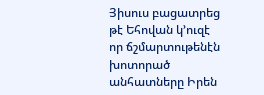Յիսուս բացատրեց թէ Եհովան կ’ուզէ որ ճշմարտութենէն խոտորած անհատները Իրեն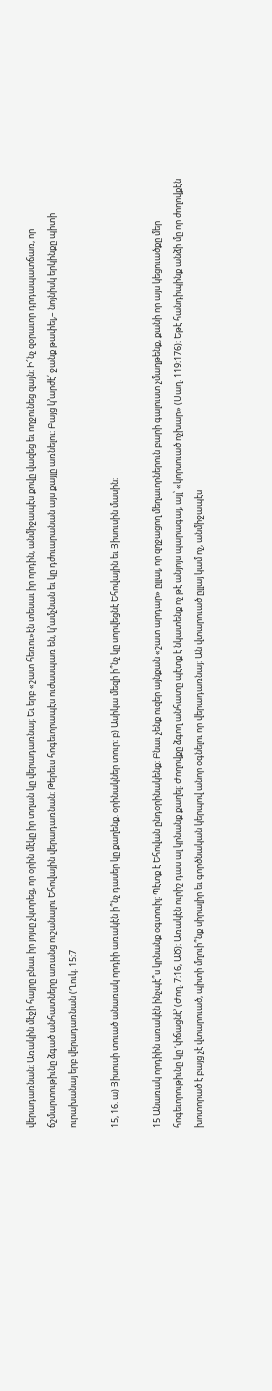վերադառնան։ Առակին մէջի հայրը բնաւ իր յոյսը չկտրեց, որ օրին մէկը իր տղան կը վերադառնայ։ Եւ երբ «շատ հեռու»էն տեսաւ իր որդին, անմիջապէս քովը վազեց եւ ողջունեց զայն։ Ի՜նչ զօրաւոր դրդապատճառ, որ ճշմարտութիւնը ձգած անհատները առանց ուշանալու Եհովային վերադառնան։ Թերեւս հոգեւորապէս ուժասպառ են, կ’ամչնան եւ կը դժուարանան այս քայլը առնելու։ Բայց կ’արժէ՛ ջանք թափել,– նոյնիսկ երկինքը պիտի ուրախանայ երբ վերադառնան (Ղուկ. 15։7

15, 16. ա) Յիսուսի տուած անառակ որդիի առակէն ի՞նչ դասեր կը քաղենք. օրինակներ տուր։ բ) Ասիկա մեզի ի՞նչ կը սորվեցնէ Եհովային եւ Յիսուսին մասին։

15 Անառակ որդիին առակէն ինչպէ՞ս կրնանք օգտուիլ։ Պէտք է Եհովան ընդօրինակենք։ Բնաւ չենք ուզեր այնքան «շատ արդար» ըլլալ, որ զղջացող մեղաւորներուն բարի գալուստ չմաղթենք, քանի որ այս կեցուածքը մեր հոգեւորութիւնը կը ‘փճացնէ’ (Ժող. 7։16, ԱԾ)։ Առակէն ուրիշ դաս ալ կրնանք քաղել։ Ժողովքը ձգող անհատը պէտք է նկատենք ոչ թէ անյոյս պարագայ, այլ՝ «կորսուած ոչխար» (Սաղ. 119։176)։ Եթէ հանդիպինք անձի մը որ ժողովքէն խոտորած է բայց չէ վտարուած, պիտի մղուի՞նք սիրալիր եւ գործնական կերպով անոր օգնելու որ վերադառնայ։ Ան վտարուած ըլլայ կամ ոչ, անմիջապէս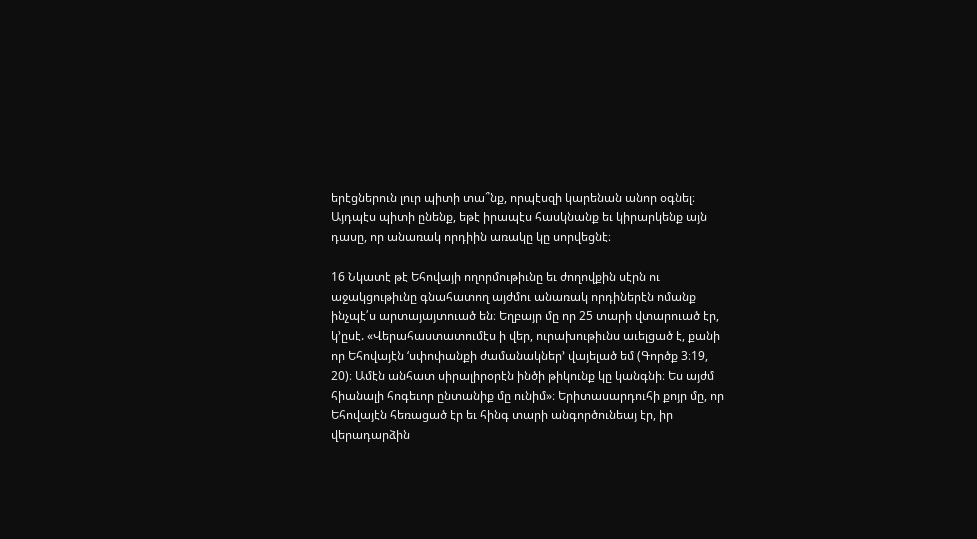երէցներուն լուր պիտի տա՞նք, որպէսզի կարենան անոր օգնել։ Այդպէս պիտի ընենք, եթէ իրապէս հասկնանք եւ կիրարկենք այն դասը, որ անառակ որդիին առակը կը սորվեցնէ։

16 Նկատէ թէ Եհովայի ողորմութիւնը եւ ժողովքին սէրն ու աջակցութիւնը գնահատող այժմու անառակ որդիներէն ոմանք ինչպէ՛ս արտայայտուած են։ Եղբայր մը որ 25 տարի վտարուած էր, կ’ըսէ. «Վերահաստատումէս ի վեր, ուրախութիւնս աւելցած է, քանի որ Եհովայէն ‘սփոփանքի ժամանակներ’ վայելած եմ (Գործք 3։19, 20)։ Ամէն անհատ սիրալիրօրէն ինծի թիկունք կը կանգնի։ Ես այժմ հիանալի հոգեւոր ընտանիք մը ունիմ»։ Երիտասարդուհի քոյր մը, որ Եհովայէն հեռացած էր եւ հինգ տարի անգործունեայ էր, իր վերադարձին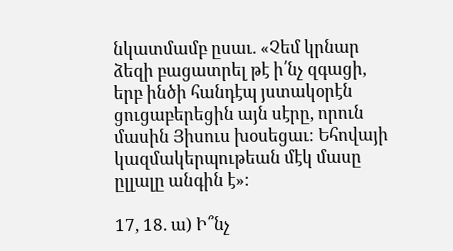նկատմամբ ըսաւ. «Չեմ կրնար ձեզի բացատրել թէ ի՛նչ զգացի, երբ ինծի հանդէպ յստակօրէն ցուցաբերեցին այն սէրը, որուն մասին Յիսուս խօսեցաւ։ Եհովայի կազմակերպութեան մէկ մասը ըլլալը անգին է»։

17, 18. ա) Ի՞նչ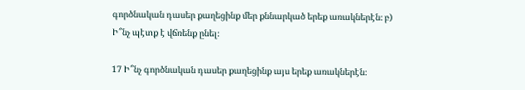գործնական դասեր քաղեցինք մեր քննարկած երեք առակներէն։ բ) Ի՞նչ պէտք է վճռենք ընել։

17 Ի՞նչ գործնական դասեր քաղեցինք այս երեք առակներէն։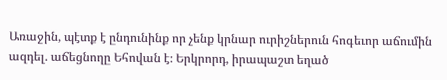Առաջին, պէտք է ընդունինք որ չենք կրնար ուրիշներուն հոգեւոր աճումին ազդել. աճեցնողը Եհովան է։ Երկրորդ, իրապաշտ եղած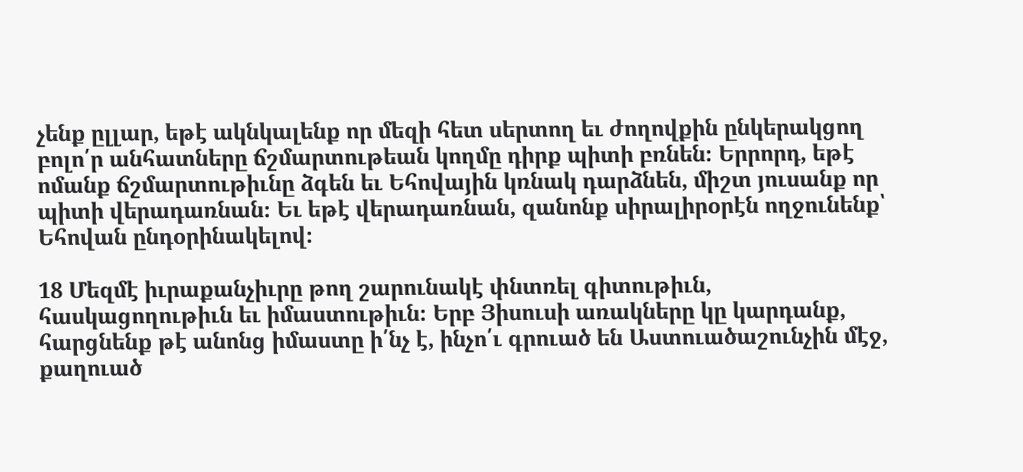չենք ըլլար, եթէ ակնկալենք որ մեզի հետ սերտող եւ ժողովքին ընկերակցող բոլո՛ր անհատները ճշմարտութեան կողմը դիրք պիտի բռնեն։ Երրորդ, եթէ ոմանք ճշմարտութիւնը ձգեն եւ Եհովային կռնակ դարձնեն, միշտ յուսանք որ պիտի վերադառնան։ Եւ եթէ վերադառնան, զանոնք սիրալիրօրէն ողջունենք՝ Եհովան ընդօրինակելով։

18 Մեզմէ իւրաքանչիւրը թող շարունակէ փնտռել գիտութիւն, հասկացողութիւն եւ իմաստութիւն։ Երբ Յիսուսի առակները կը կարդանք, հարցնենք թէ անոնց իմաստը ի՛նչ է, ինչո՛ւ գրուած են Աստուածաշունչին մէջ, քաղուած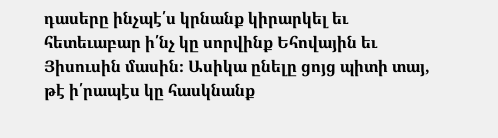դասերը ինչպէ՛ս կրնանք կիրարկել եւ հետեւաբար ի՛նչ կը սորվինք Եհովային եւ Յիսուսին մասին։ Ասիկա ընելը ցոյց պիտի տայ, թէ ի՛րապէս կը հասկնանք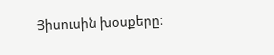Յիսուսին խօսքերը։